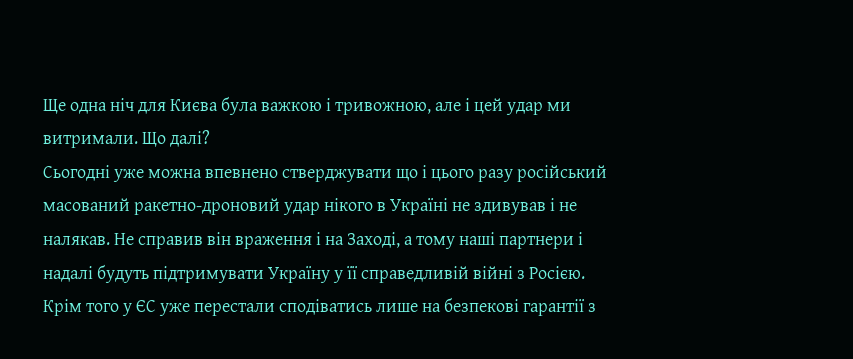Ще одна ніч для Києва була важкою і тривожною, але і цей удар ми витримали. Що далі?
Сьогодні уже можна впевнено стверджувати що і цього разу російський масований ракетно-дроновий удар нікого в Україні не здивував і не налякав. Не справив він враження і на Заході, а тому наші партнери і надалі будуть підтримувати Україну у її справедливій війні з Росією.
Крім того у ЄС уже перестали сподіватись лише на безпекові гарантії з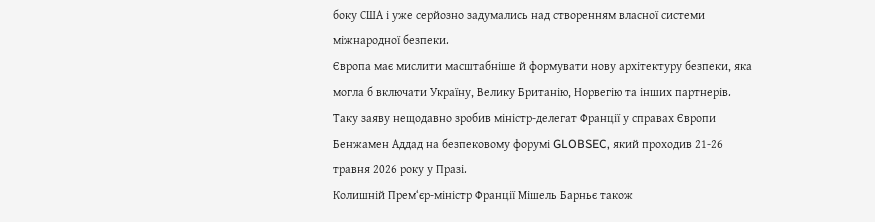боку США і уже серйозно задумались над створенням власної системи міжнародної безпеки.
Європа має мислити масштабніше й формувати нову архітектуру безпеки, яка могла б включати Україну, Велику Британію, Норвегію та інших партнерів. Таку заяву нещодавно зробив міністр-делегат Франції у справах Європи Бенжамен Аддад на безпековому форумі GLOBSEC, який проходив 21-26 травня 2026 року у Празі.
Колишній Прем‘єр-міністр Франції Мішель Барньє також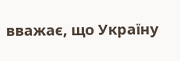вважає, що Україну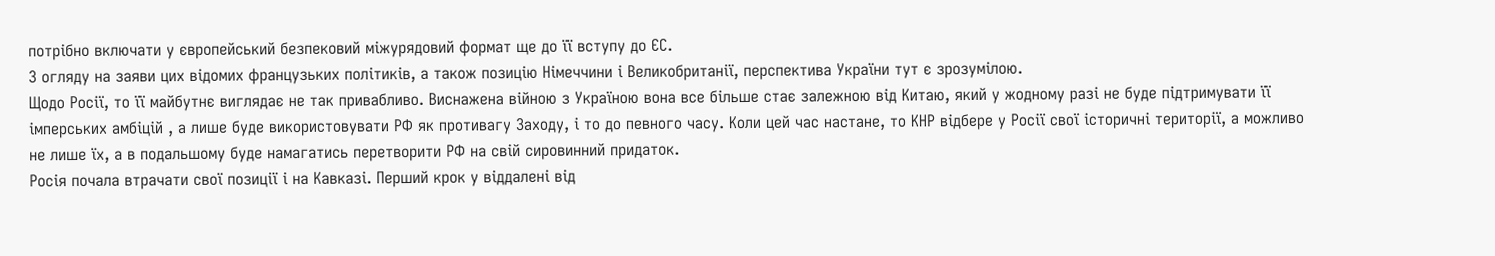потрібно включати у європейський безпековий міжурядовий формат ще до її вступу до ЄС.
З огляду на заяви цих відомих французьких політиків, а також позицію Німеччини і Великобританії, перспектива України тут є зрозумілою.
Щодо Росії, то її майбутнє виглядає не так привабливо. Виснажена війною з Україною вона все більше стає залежною від Китаю, який у жодному разі не буде підтримувати її імперських амбіцій , а лише буде використовувати РФ як противагу Заходу, і то до певного часу. Коли цей час настане, то КНР відбере у Росії свої історичні території, а можливо не лише їх, а в подальшому буде намагатись перетворити РФ на свій сировинний придаток.
Росія почала втрачати свої позиції і на Кавказі. Перший крок у віддалені від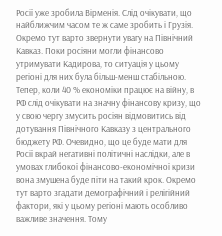Росії уже зробила Вірменія. Слід очікувати, що найближчим часом те ж саме зробить і Грузія.
Окремо тут варто звернути увагу на Північний Кавказ. Поки росіяни могли фінансово утримувати Кадирова, то ситуація у цьому регіоні для них була більш-менш стабільною. Тепер, коли 40 % економіки працює на війну, в РФ слід очікувати на значну фінансову кризу, що у свою чергу змусить росіян відмовитись від дотування Північного Кавказу з центрального бюджету РФ. Очевидно, що це буде мати для Росії вкрай негативні політичні наслідки, але в умовах глибокої фінансово-економічної кризи вона змушена буде піти на такий крок. Окремо тут варто згадати демографічний і релігійний фактори, які у цьому регіоні мають особливо важливе значення. Тому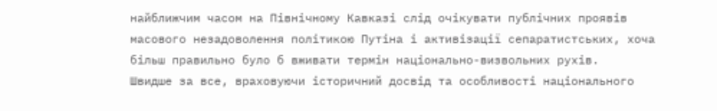найближчим часом на Північному Кавказі слід очікувати публічних проявів масового незадоволення політикою Путіна і активізації сепаратистських, хоча більш правильно було б вживати термін національно-визвольних рухів.
Швидше за все, враховуючи історичний досвід та особливості національного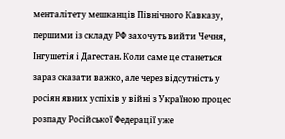менталітету мешканців Північного Кавказу, першими із складу РФ захочуть вийти Чечня, Інгушетія і Дагестан. Коли саме це станеться зараз сказати важко, але через відсутність у росіян явних успіхів у війні з Україною процес розпаду Російської Федерації уже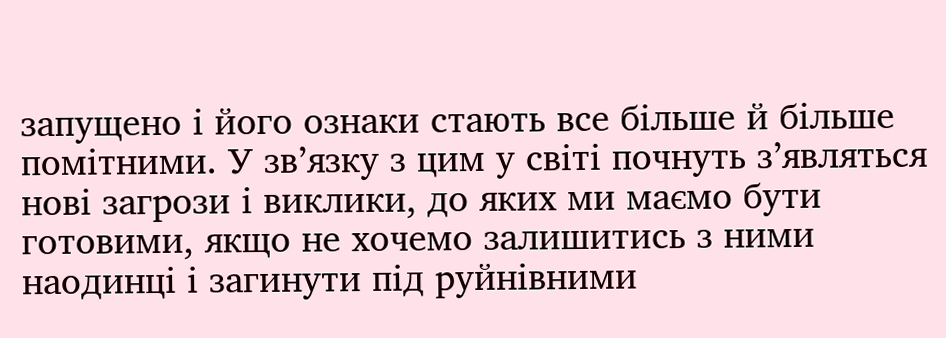запущено і його ознаки стають все більше й більше помітними. У зв’язку з цим у світі почнуть з’являться нові загрози і виклики, до яких ми маємо бути готовими, якщо не хочемо залишитись з ними наодинці і загинути під руйнівними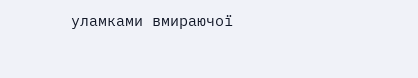уламками вмираючої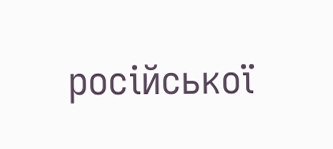російської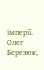імперії.
Олег Березюк,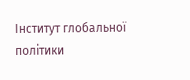Інститут глобальної політики